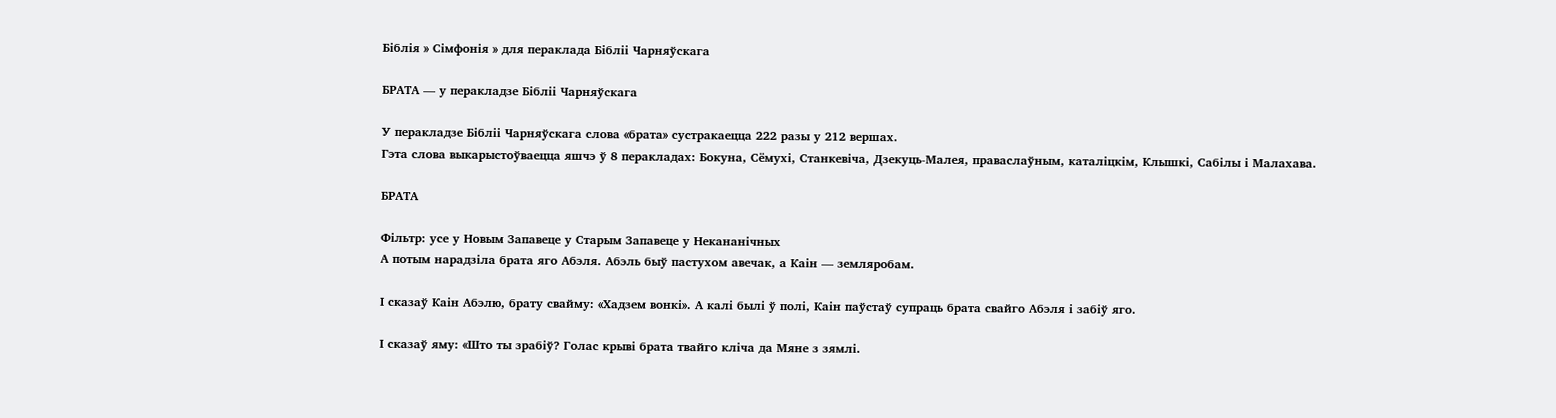Біблія » Сімфонія » для пераклада Бібліі Чарняўскага

БРАТА — у перакладзе Бібліі Чарняўскага

У перакладзе Бібліі Чарняўскага слова «брата» сустракаецца 222 разы у 212 вершах.
Гэта слова выкарыстоўваецца яшчэ ў 8 перакладах: Бокуна, Сёмухі, Станкевіча, Дзекуць-Малея, праваслаўным, каталіцкім, Клышкi, Сабілы і Малахава.

БРАТА

Фільтр: усе у Новым Запавеце у Старым Запавеце у Некананічных
А потым нарадзіла брата яго Абэля. Абэль быў пастухом авечак, а Каін — земляробам.

І сказаў Каін Абэлю, брату свайму: «Хадзем вонкі». А калі былі ў полі, Каін паўстаў супраць брата свайго Абэля і забіў яго.

І сказаў яму: «Што ты зрабіў? Голас крыві брата твайго кліча да Мяне з зямлі.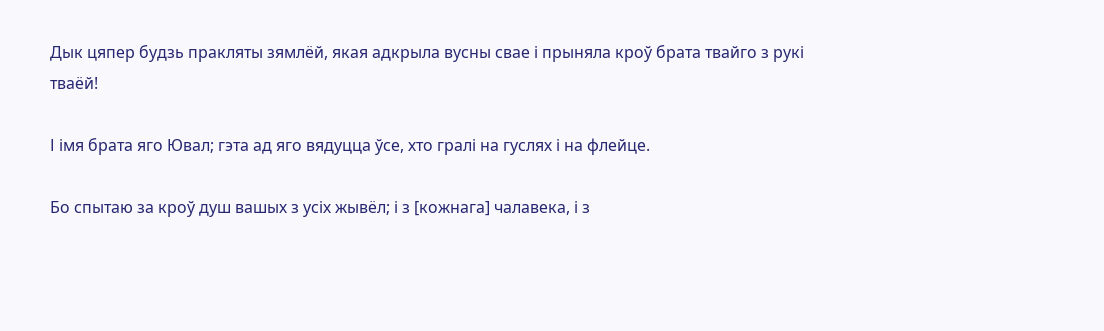Дык цяпер будзь пракляты зямлёй, якая адкрыла вусны свае і прыняла кроў брата твайго з рукі тваёй!

І імя брата яго Ювал; гэта ад яго вядуцца ўсе, хто гралі на гуслях і на флейце.

Бо спытаю за кроў душ вашых з усіх жывёл; і з [кожнага] чалавека, і з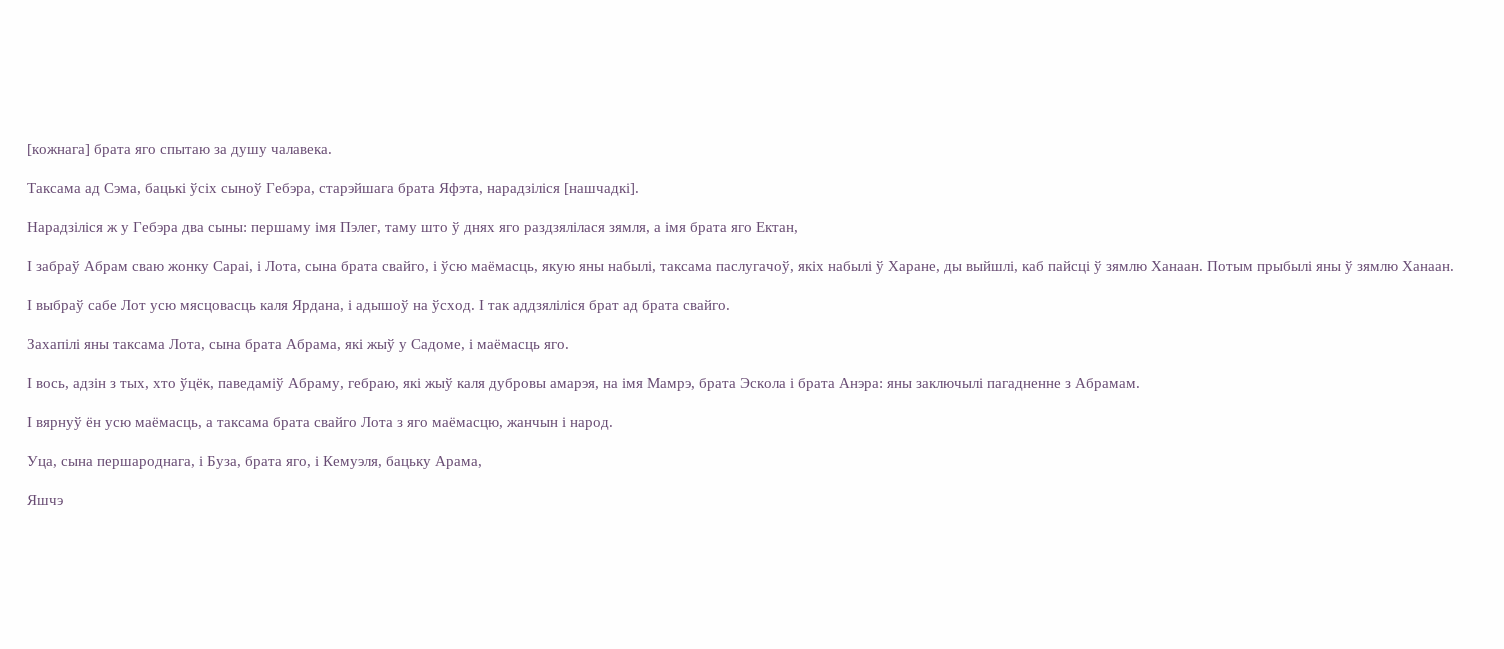[кожнага] брата яго спытаю за душу чалавека.

Таксама ад Сэма, бацькі ўсіх сыноў Гебэра, старэйшага брата Яфэта, нарадзіліся [нашчадкі].

Нарадзіліся ж у Гебэра два сыны: першаму імя Пэлег, таму што ў днях яго раздзялілася зямля, а імя брата яго Ектан,

І забраў Абрам сваю жонку Сараі, і Лота, сына брата свайго, і ўсю маёмасць, якую яны набылі, таксама паслугачоў, якіх набылі ў Харане, ды выйшлі, каб пайсці ў зямлю Ханаан. Потым прыбылі яны ў зямлю Ханаан.

І выбраў сабе Лот усю мясцовасць каля Ярдана, і адышоў на ўсход. І так аддзяліліся брат ад брата свайго.

Захапілі яны таксама Лота, сына брата Абрама, які жыў у Садоме, і маёмасць яго.

І вось, адзін з тых, хто ўцёк, паведаміў Абраму, гебраю, які жыў каля дубровы амарэя, на імя Мамрэ, брата Эскола і брата Анэра: яны заключылі пагадненне з Абрамам.

І вярнуў ён усю маёмасць, а таксама брата свайго Лота з яго маёмасцю, жанчын і народ.

Уца, сына першароднага, і Буза, брата яго, і Кемуэля, бацьку Арама,

Яшчэ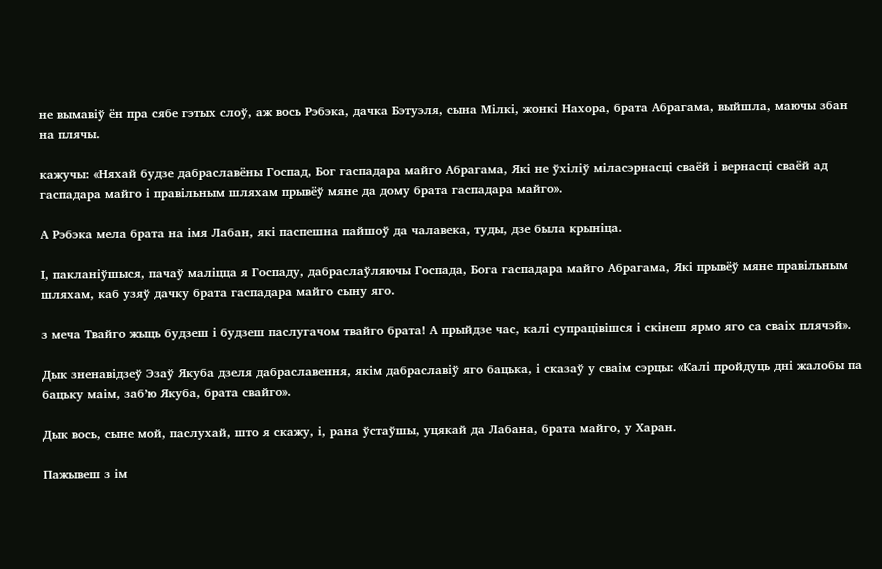не вымавіў ён пра сябе гэтых слоў, аж вось Рэбэка, дачка Бэтуэля, сына Мілкі, жонкі Нахора, брата Абрагама, выйшла, маючы збан на плячы.

кажучы: «Няхай будзе дабраславёны Госпад, Бог гаспадара майго Абрагама, Які не ўхіліў міласэрнасці сваёй і вернасці сваёй ад гаспадара майго і правільным шляхам прывёў мяне да дому брата гаспадара майго».

А Рэбэка мела брата на імя Лабан, які паспешна пайшоў да чалавека, туды, дзе была крыніца.

І, пакланіўшыся, пачаў маліцца я Госпаду, дабраслаўляючы Госпада, Бога гаспадара майго Абрагама, Які прывёў мяне правільным шляхам, каб узяў дачку брата гаспадара майго сыну яго.

з меча Твайго жыць будзеш і будзеш паслугачом твайго брата! А прыйдзе час, калі супрацівішся і скінеш ярмо яго са сваіх плячэй».

Дык зненавідзеў Эзаў Якуба дзеля дабраславення, якім дабраславіў яго бацька, і сказаў у сваім сэрцы: «Калі пройдуць дні жалобы па бацьку маім, заб’ю Якуба, брата свайго».

Дык вось, сыне мой, паслухай, што я скажу, і, рана ўстаўшы, уцякай да Лабана, брата майго, у Харан.

Пажывеш з ім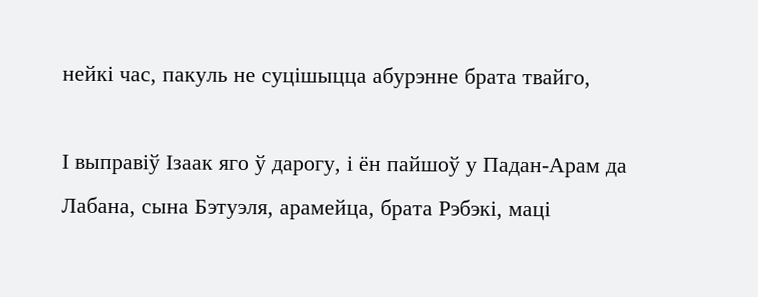нейкі час, пакуль не суцішыцца абурэнне брата твайго,

І выправіў Ізаак яго ў дарогу, і ён пайшоў у Падан-Арам да Лабана, сына Бэтуэля, арамейца, брата Рэбэкі, маці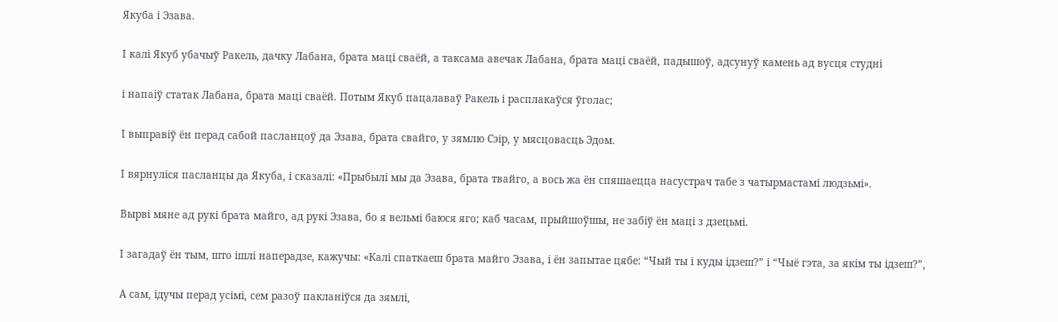Якуба і Эзава.

І калі Якуб убачыў Ракель, дачку Лабана, брата маці сваёй, а таксама авечак Лабана, брата маці сваёй, падышоў, адсунуў камень ад вусця студні

і напаіў статак Лабана, брата маці сваёй. Потым Якуб пацалаваў Ракель і расплакаўся ўголас;

І выправіў ён перад сабой пасланцоў да Эзава, брата свайго, у зямлю Сэір, у мясцовасць Эдом.

І вярнуліся пасланцы да Якуба, і сказалі: «Прыбылі мы да Эзава, брата твайго, а вось жа ён спяшаецца насустрач табе з чатырмастамі людзьмі».

Вырві мяне ад рукі брата майго, ад рукі Эзава, бо я вельмі баюся яго; каб часам, прыйшоўшы, не забіў ён маці з дзецьмі.

І загадаў ён тым, што ішлі наперадзе, кажучы: «Калі спаткаеш брата майго Эзава, і ён запытае цябе: “Чый ты і куды ідзеш?” і “Чыё гэта, за якім ты ідзеш?”,

А сам, ідучы перад усімі, сем разоў пакланіўся да зямлі,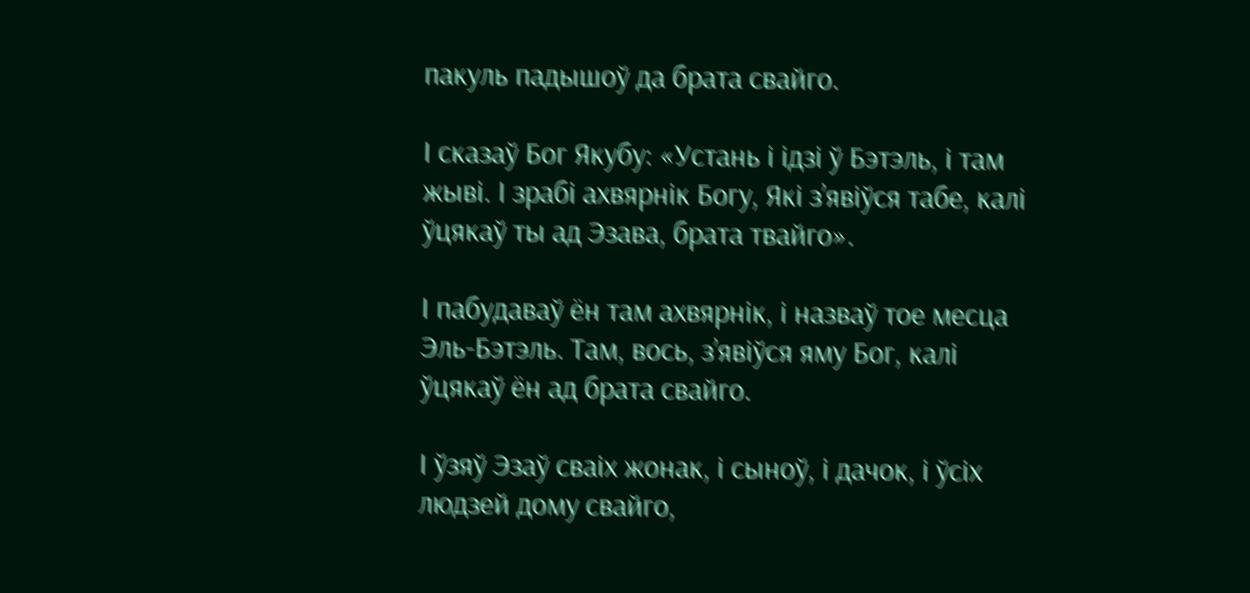пакуль падышоў да брата свайго.

І сказаў Бог Якубу: «Устань і ідзі ў Бэтэль, і там жыві. І зрабі ахвярнік Богу, Які з’явіўся табе, калі ўцякаў ты ад Эзава, брата твайго».

І пабудаваў ён там ахвярнік, і назваў тое месца Эль-Бэтэль. Там, вось, з’явіўся яму Бог, калі ўцякаў ён ад брата свайго.

І ўзяў Эзаў сваіх жонак, і сыноў, і дачок, і ўсіх людзей дому свайго,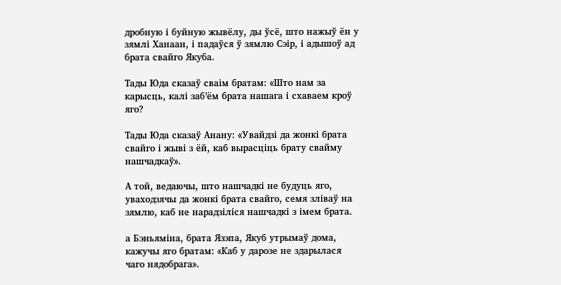дробную і буйную жывёлу, ды ўсё, што нажыў ён у зямлі Ханаан, і падаўся ў зямлю Сэір, і адышоў ад брата свайго Якуба.

Тады Юда сказаў сваім братам: «Што нам за карысць, калі заб’ём брата нашага і схаваем кроў яго?

Тады Юда сказаў Анану: «Увайдзі да жонкі брата свайго і жыві з ёй, каб вырасціць брату свайму нашчадкаў».

А той, ведаючы, што нашчадкі не будуць яго, уваходзячы да жонкі брата свайго, семя зліваў на зямлю, каб не нарадзіліся нашчадкі з імем брата.

а Бэньяміна, брата Язэпа, Якуб утрымаў дома, кажучы яго братам: «Каб у дарозе не здарылася чаго нядобрага».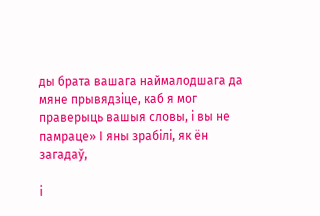ды брата вашага наймалодшага да мяне прывядзіце, каб я мог праверыць вашыя словы, і вы не памраце» І яны зрабілі, як ён загадаў,

і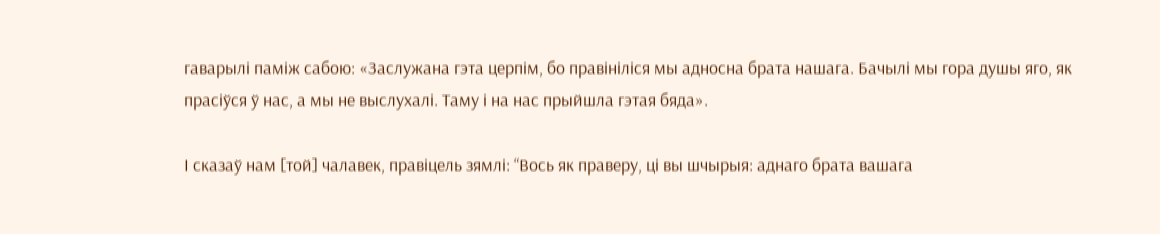гаварылі паміж сабою: «Заслужана гэта церпім, бо правініліся мы адносна брата нашага. Бачылі мы гора душы яго, як прасіўся ў нас, а мы не выслухалі. Таму і на нас прыйшла гэтая бяда».

І сказаў нам [той] чалавек, правіцель зямлі: “Вось як праверу, ці вы шчырыя: аднаго брата вашага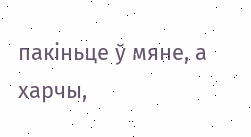пакіньце ў мяне, а харчы,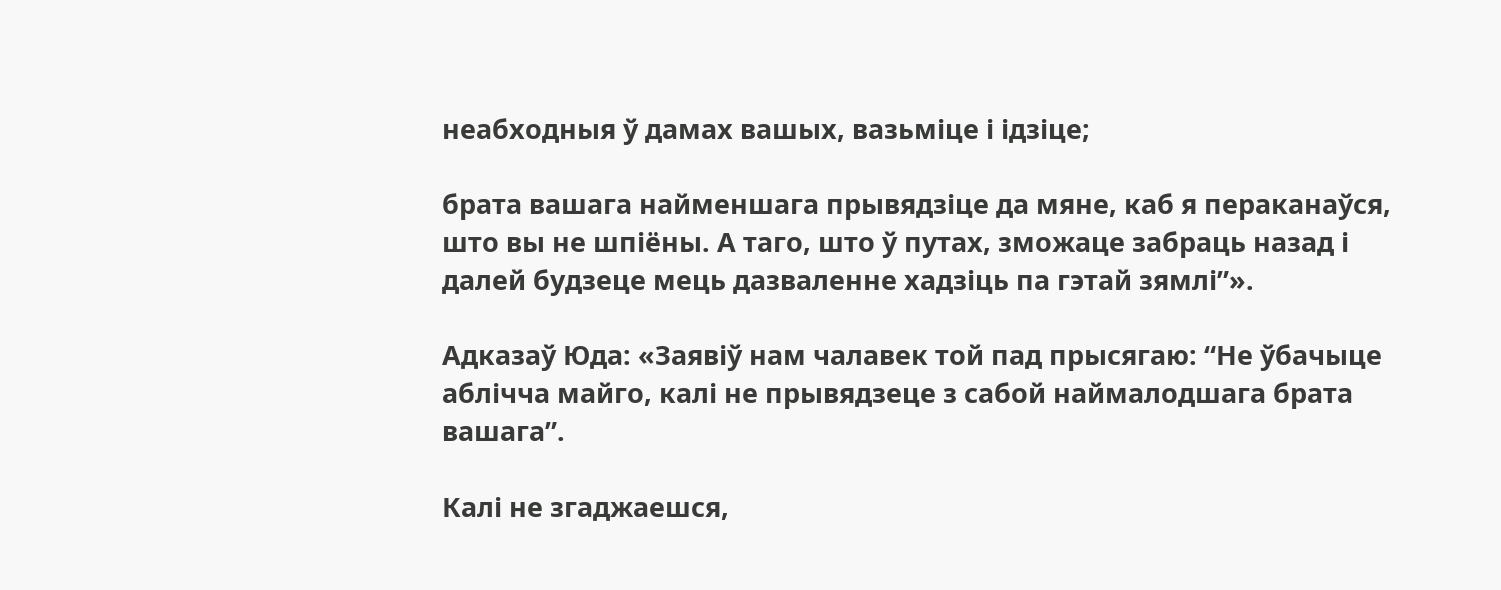неабходныя ў дамах вашых, вазьміце і ідзіце;

брата вашага найменшага прывядзіце да мяне, каб я пераканаўся, што вы не шпіёны. А таго, што ў путах, зможаце забраць назад і далей будзеце мець дазваленне хадзіць па гэтай зямлі”».

Адказаў Юда: «Заявіў нам чалавек той пад прысягаю: “Не ўбачыце аблічча майго, калі не прывядзеце з сабой наймалодшага брата вашага”.

Калі не згаджаешся,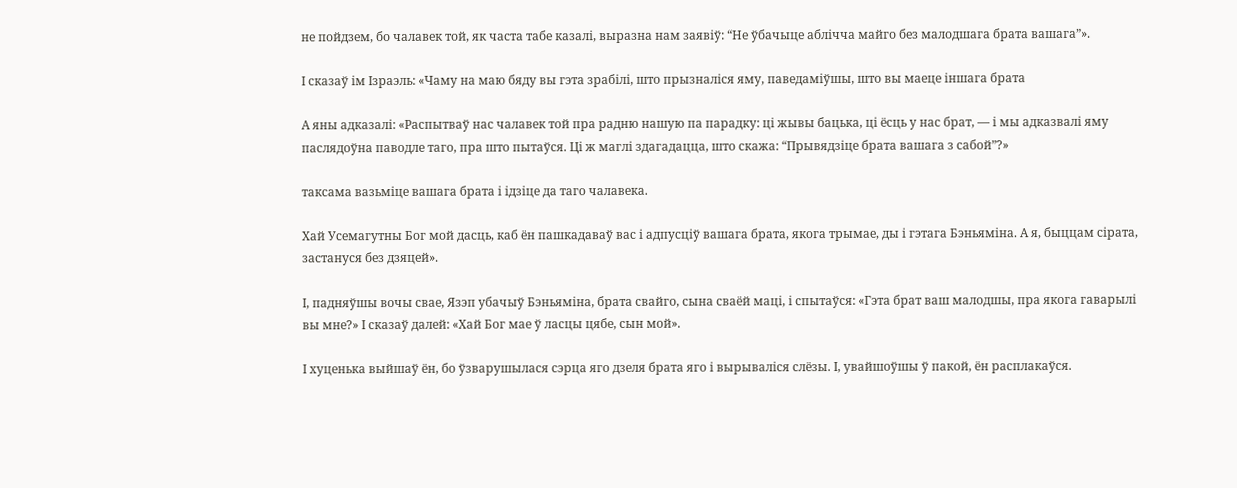не пойдзем, бо чалавек той, як часта табе казалі, выразна нам заявіў: “Не ўбачыце аблічча майго без малодшага брата вашага”».

І сказаў ім Ізраэль: «Чаму на маю бяду вы гэта зрабілі, што прызналіся яму, паведаміўшы, што вы маеце іншага брата

А яны адказалі: «Распытваў нас чалавек той пра радню нашую па парадку: ці жывы бацька, ці ёсць у нас брат, — і мы адказвалі яму паслядоўна паводле таго, пра што пытаўся. Ці ж маглі здагадацца, што скажа: “Прывядзіце брата вашага з сабой”?»

таксама вазьміце вашага брата і ідзіце да таго чалавека.

Хай Усемагутны Бог мой дасць, каб ён пашкадаваў вас і адпусціў вашага брата, якога трымае, ды і гэтага Бэньяміна. А я, быццам сірата, застануся без дзяцей».

І, падняўшы вочы свае, Язэп убачыў Бэньяміна, брата свайго, сына сваёй маці, і спытаўся: «Гэта брат ваш малодшы, пра якога гаварылі вы мне?» І сказаў далей: «Хай Бог мае ў ласцы цябе, сын мой».

І хуценька выйшаў ён, бо ўзварушылася сэрца яго дзеля брата яго і вырываліся слёзы. І, увайшоўшы ў пакой, ён расплакаўся.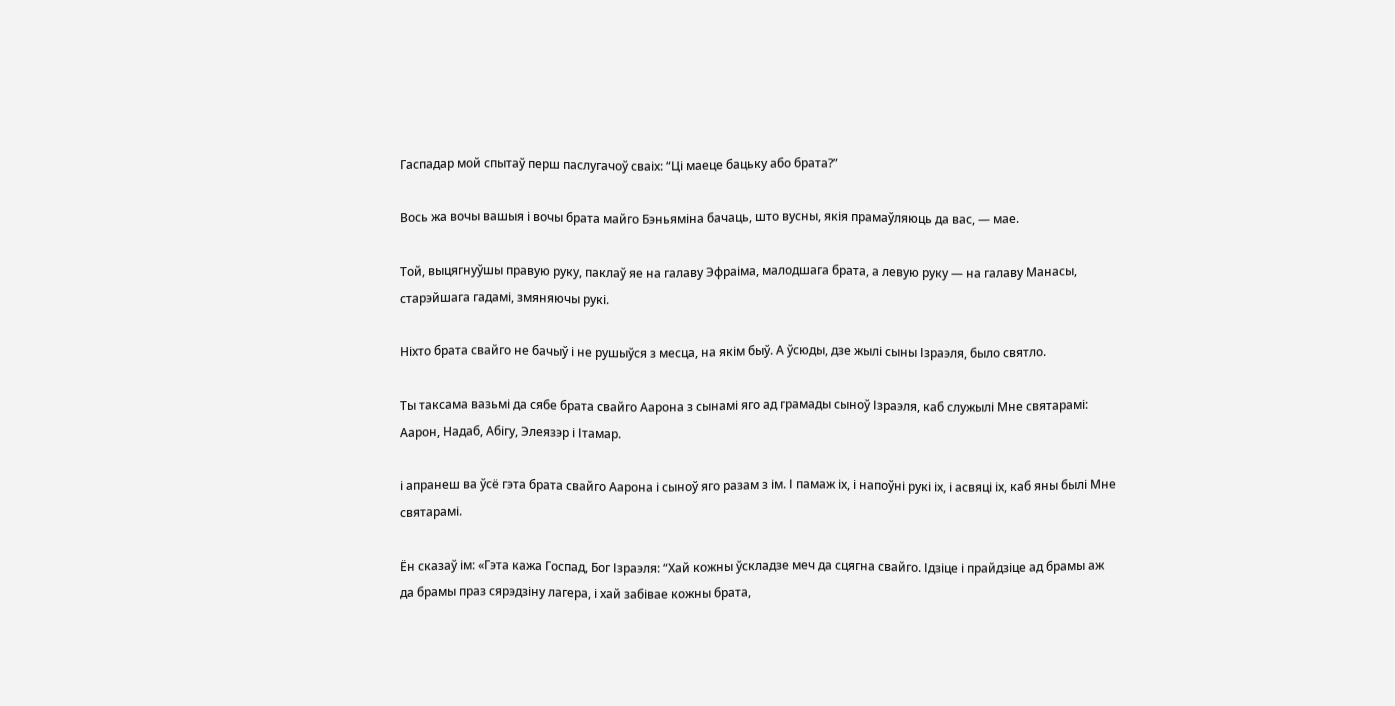Гаспадар мой спытаў перш паслугачоў сваіх: “Ці маеце бацьку або брата?”

Вось жа вочы вашыя і вочы брата майго Бэньяміна бачаць, што вусны, якія прамаўляюць да вас, — мае.

Той, выцягнуўшы правую руку, паклаў яе на галаву Эфраіма, малодшага брата, а левую руку — на галаву Манасы, старэйшага гадамі, змяняючы рукі.

Ніхто брата свайго не бачыў і не рушыўся з месца, на якім быў. А ўсюды, дзе жылі сыны Ізраэля, было святло.

Ты таксама вазьмі да сябе брата свайго Аарона з сынамі яго ад грамады сыноў Ізраэля, каб служылі Мне святарамі: Аарон, Надаб, Абігу, Элеязэр і Ітамар.

і апранеш ва ўсё гэта брата свайго Аарона і сыноў яго разам з ім. І памаж іх, і напоўні рукі іх, і асвяці іх, каб яны былі Мне святарамі.

Ён сказаў ім: «Гэта кажа Госпад, Бог Ізраэля: “Хай кожны ўскладзе меч да сцягна свайго. Ідзіце і прайдзіце ад брамы аж да брамы праз сярэдзіну лагера, і хай забівае кожны брата,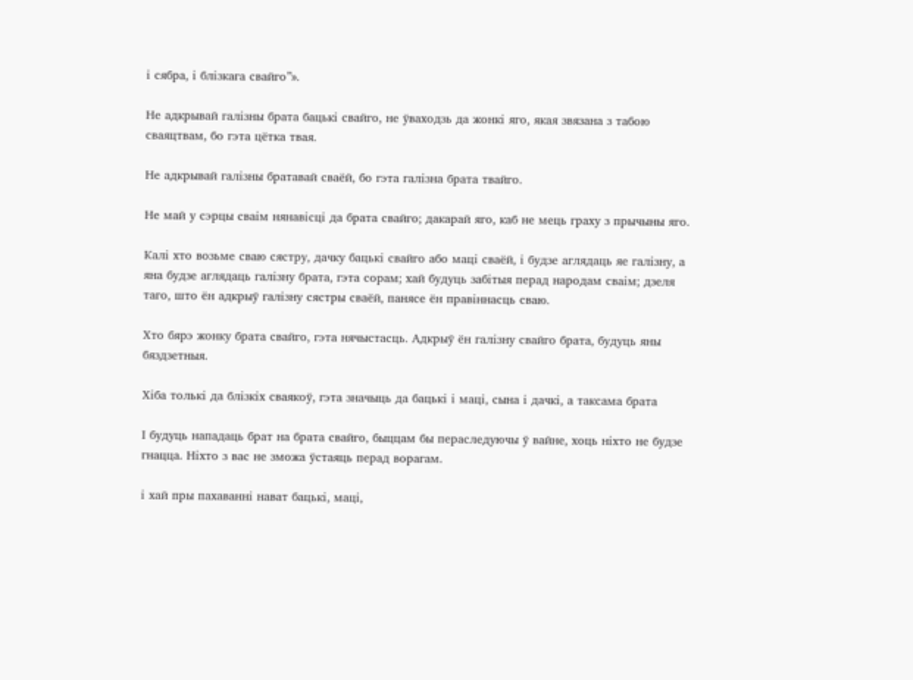і сябра, і блізкага свайго”».

Не адкрывай галізны брата бацькі свайго, не ўваходзь да жонкі яго, якая звязана з табою сваяцтвам, бо гэта цётка твая.

Не адкрывай галізны братавай сваёй, бо гэта галізна брата твайго.

Не май у сэрцы сваім нянавісці да брата свайго; дакарай яго, каб не мець граху з прычыны яго.

Калі хто возьме сваю сястру, дачку бацькі свайго або маці сваёй, і будзе аглядаць яе галізну, а яна будзе аглядаць галізну брата, гэта сорам; хай будуць забітыя перад народам сваім; дзеля таго, што ён адкрыў галізну сястры сваёй, панясе ён правіннасць сваю.

Хто бярэ жонку брата свайго, гэта нячыстасць. Адкрыў ён галізну свайго брата, будуць яны бяздзетныя.

Хіба толькі да блізкіх сваякоў, гэта значыць да бацькі і маці, сына і дачкі, а таксама брата

І будуць нападаць брат на брата свайго, быццам бы пераследуючы ў вайне, хоць ніхто не будзе гнацца. Ніхто з вас не зможа ўстаяць перад ворагам.

і хай пры пахаванні нават бацькі, маці,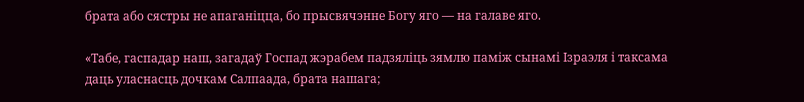брата або сястры не апаганіцца, бо прысвячэнне Богу яго — на галаве яго.

«Табе, гаспадар наш, загадаў Госпад жэрабем падзяліць зямлю паміж сынамі Ізраэля і таксама даць уласнасць дочкам Салпаада, брата нашага;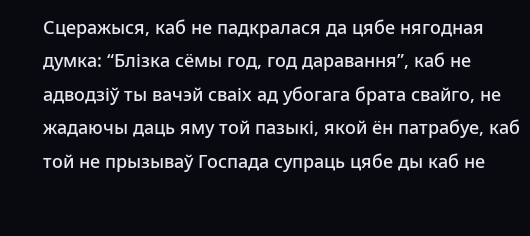Сцеражыся, каб не падкралася да цябе нягодная думка: “Блізка сёмы год, год даравання”, каб не адводзіў ты вачэй сваіх ад убогага брата свайго, не жадаючы даць яму той пазыкі, якой ён патрабуе, каб той не прызываў Госпада супраць цябе ды каб не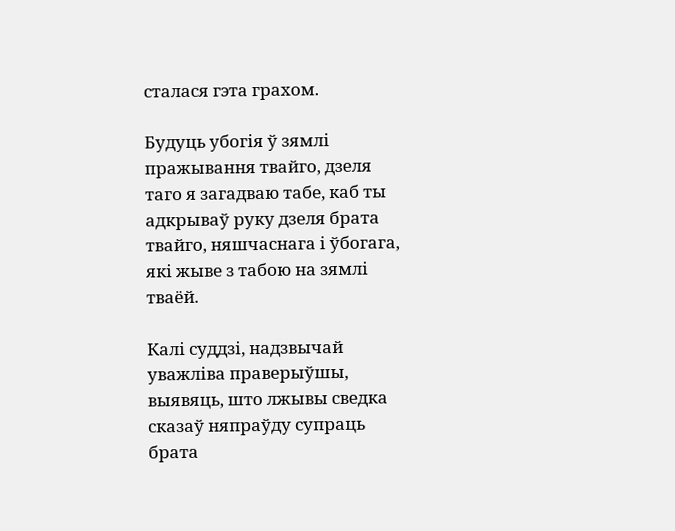сталася гэта грахом.

Будуць убогія ў зямлі пражывання твайго, дзеля таго я загадваю табе, каб ты адкрываў руку дзеля брата твайго, няшчаснага і ўбогага, які жыве з табою на зямлі тваёй.

Калі суддзі, надзвычай уважліва праверыўшы, выявяць, што лжывы сведка сказаў няпраўду супраць брата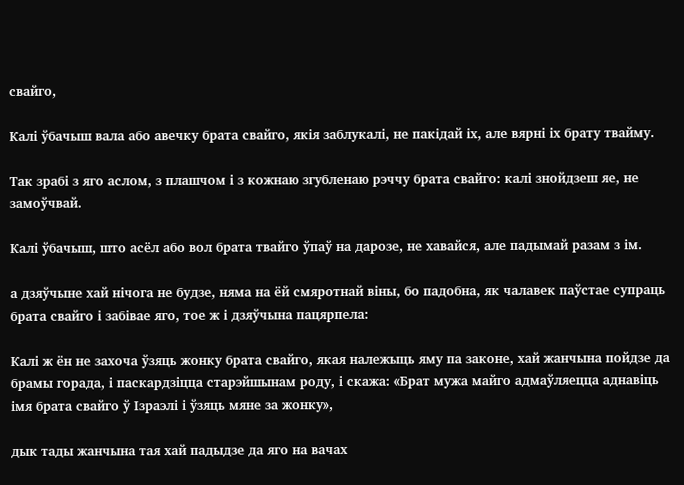свайго,

Калі ўбачыш вала або авечку брата свайго, якія заблукалі, не пакідай іх, але вярні іх брату твайму.

Так зрабі з яго аслом, з плашчом і з кожнаю згубленаю рэччу брата свайго: калі знойдзеш яе, не замоўчвай.

Калі ўбачыш, што асёл або вол брата твайго ўпаў на дарозе, не хавайся, але падымай разам з ім.

а дзяўчыне хай нічога не будзе, няма на ёй смяротнай віны, бо падобна, як чалавек паўстае супраць брата свайго і забівае яго, тое ж і дзяўчына пацярпела:

Калі ж ён не захоча ўзяць жонку брата свайго, якая належыць яму па законе, хай жанчына пойдзе да брамы горада, і паскардзіцца старэйшынам роду, і скажа: «Брат мужа майго адмаўляецца аднавіць імя брата свайго ў Ізраэлі і ўзяць мяне за жонку»,

дык тады жанчына тая хай падыдзе да яго на вачах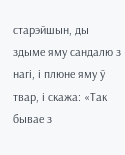старэйшын, ды здыме яму сандалю з нагі, і плюне яму ў твар, і скажа: «Так бывае з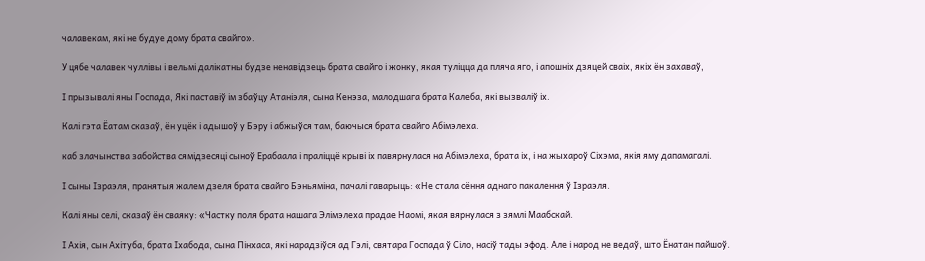чалавекам, які не будуе дому брата свайго».

У цябе чалавек чуллівы і вельмі далікатны будзе ненавідзець брата свайго і жонку, якая туліцца да пляча яго, і апошніх дзяцей сваіх, якіх ён захаваў,

І прызывалі яны Госпада, Які паставіў ім збаўцу Атаніэля, сына Кенэза, малодшага брата Калеба, які вызваліў іх.

Калі гэта Ёатам сказаў, ён уцёк і адышоў у Бэру і абжыўся там, баючыся брата свайго Абімэлеха.

каб злачынства забойства сямідзесяці сыноў Ерабаала і праліццё крыві іх павярнулася на Абімэлеха, брата іх, і на жыхароў Сіхэма, якія яму дапамагалі.

І сыны Ізраэля, пранятыя жалем дзеля брата свайго Бэньяміна, пачалі гаварыць: «Не стала сёння аднаго пакалення ў Ізраэля.

Калі яны селі, сказаў ён сваяку: «Частку поля брата нашага Элімэлеха прадае Наомі, якая вярнулася з зямлі Маабскай.

І Ахія, сын Ахітуба, брата Іхабода, сына Пінхаса, які нарадзіўся ад Гэлі, святара Госпада ў Сіло, насіў тады эфод. Але і народ не ведаў, што Ёнатан пайшоў.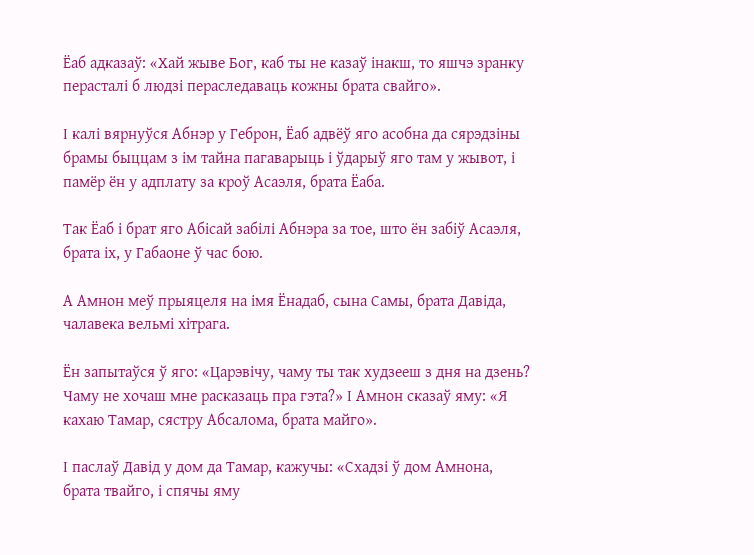Ёаб адказаў: «Хай жыве Бог, каб ты не казаў інакш, то яшчэ зранку перасталі б людзі пераследаваць кожны брата свайго».

І калі вярнуўся Абнэр у Геброн, Ёаб адвёў яго асобна да сярэдзіны брамы быццам з ім тайна пагаварыць і ўдарыў яго там у жывот, і памёр ён у адплату за кроў Асаэля, брата Ёаба.

Так Ёаб і брат яго Абісай забілі Абнэра за тое, што ён забіў Асаэля, брата іх, у Габаоне ў час бою.

А Амнон меў прыяцеля на імя Ёнадаб, сына Самы, брата Давіда, чалавека вельмі хітрага.

Ён запытаўся ў яго: «Царэвічу, чаму ты так худзееш з дня на дзень? Чаму не хочаш мне расказаць пра гэта?» І Амнон сказаў яму: «Я кахаю Тамар, сястру Абсалома, брата майго».

І паслаў Давід у дом да Тамар, кажучы: «Схадзі ў дом Амнона, брата твайго, і спячы яму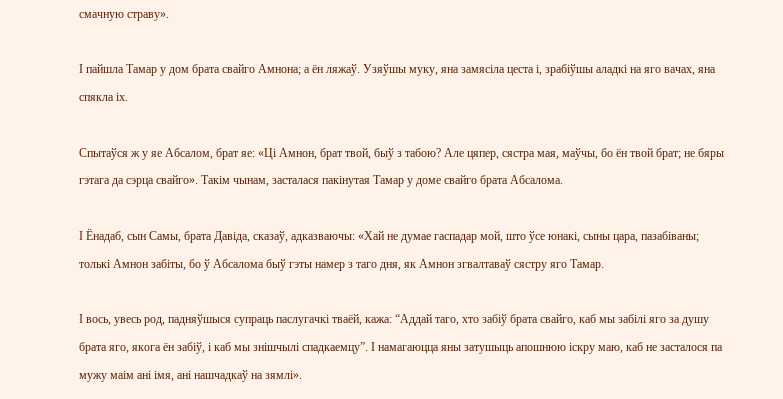смачную страву».

І пайшла Тамар у дом брата свайго Амнона; а ён ляжаў. Узяўшы муку, яна замясіла цеста і, зрабіўшы аладкі на яго вачах, яна спякла іх.

Спытаўся ж у яе Абсалом, брат яе: «Ці Амнон, брат твой, быў з табою? Але цяпер, сястра мая, маўчы, бо ён твой брат; не бяры гэтага да сэрца свайго». Такім чынам, засталася пакінутая Тамар у доме свайго брата Абсалома.

І Ёнадаб, сын Самы, брата Давіда, сказаў, адказваючы: «Хай не думае гаспадар мой, што ўсе юнакі, сыны цара, пазабіваны; толькі Амнон забіты, бо ў Абсалома быў гэты намер з таго дня, як Амнон згвалтаваў сястру яго Тамар.

І вось, увесь род, падняўшыся супраць паслугачкі тваёй, кажа: “Аддай таго, хто забіў брата свайго, каб мы забілі яго за душу брата яго, якога ён забіў, і каб мы знішчылі спадкаемцу”. І намагаюцца яны затушыць апошнюю іскру маю, каб не засталося па мужу маім ані імя, ані нашчадкаў на зямлі».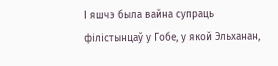І яшчэ была вайна супраць філістынцаў у Гобе, у якой Эльханан,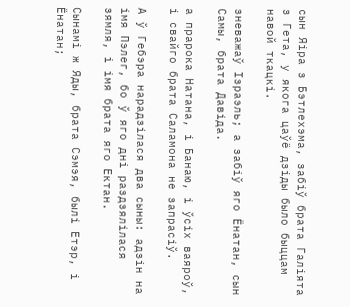сын Яіра з Бэтлехэма, забіў брата Галіята з Гета, у якога цаўё дзіды было быццам навой ткацкі.

зневажаў Ізраэль; а забіў яго Ёнатан, сын Самы, брата Давіда.

а прарока Натана, і Банаю, і ўсіх ваяроў, і свайго брата Саламона не запрасіў.

А ў Гебэра нарадзілася два сыны: адзін на імя Пэлег, бо ў яго дні раздзялілася зямля, і імя брата яго Ектан.

Сынамі ж Яды, брата Сэмэя, былі Етэр, і Ёнатан;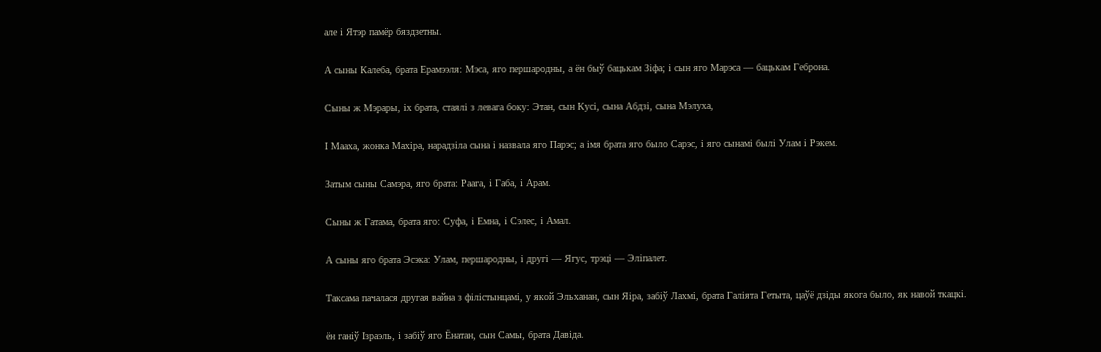але і Ятэр памёр бяздзетны.

А сыны Калеба, брата Ерамээля: Мэса, яго першародны, а ён быў бацькам Зіфа; і сын яго Марэса — бацькам Геброна.

Сыны ж Мэрары, іх брата, стаялі з левага боку: Этан, сын Кусі, сына Абдзі, сына Мэлуха,

І Мааха, жонка Махіра, нарадзіла сына і назвала яго Парэс; а імя брата яго было Сарэс, і яго сынамі былі Улам і Рэкем.

Затым сыны Самэра, яго брата: Раага, і Габа, і Арам.

Сыны ж Гатама, брата яго: Суфа, і Емна, і Сэлес, і Амал.

А сыны яго брата Эсэка: Улам, першародны, і другі — Ягус, трэці — Эліпалет.

Таксама пачалася другая вайна з філістынцамі, у якой Эльханан, сын Яіра, забіў Лахмі, брата Галіята Гетыта, цаўё дзіды якога было, як навой ткацкі.

ён ганіў Ізраэль, і забіў яго Ёнатан, сын Самы, брата Давіда.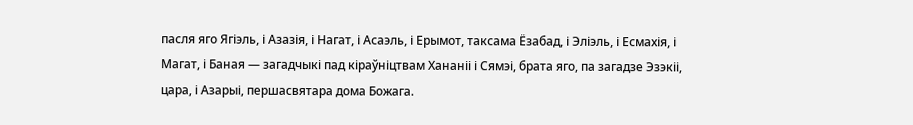пасля яго Ягіэль, і Азазія, і Нагат, і Асаэль, і Ерымот, таксама Ёзабад, і Эліэль, і Есмахія, і Магат, і Баная — загадчыкі пад кіраўніцтвам Хананіі і Сямэі, брата яго, па загадзе Эзэкіі, цара, і Азарыі, першасвятара дома Божага.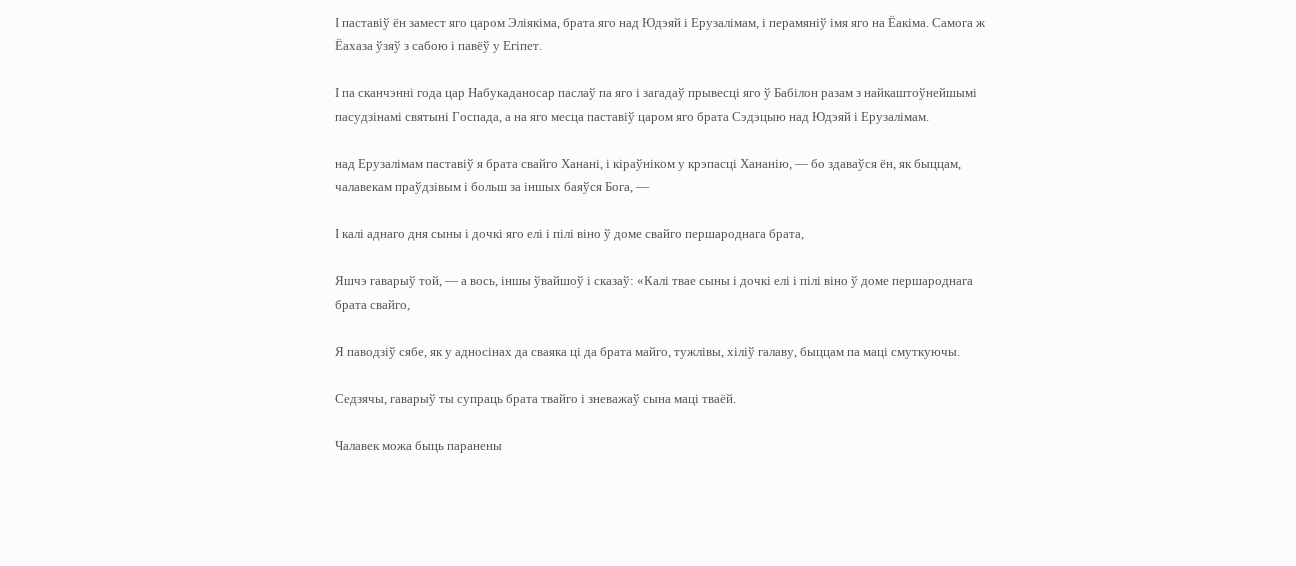І паставіў ён замест яго царом Эліякіма, брата яго над Юдэяй і Ерузалімам, і перамяніў імя яго на Ёакіма. Самога ж Ёахаза ўзяў з сабою і павёў у Егіпет.

І па сканчэнні года цар Набукаданосар паслаў па яго і загадаў прывесці яго ў Бабілон разам з найкаштоўнейшымі пасудзінамі святыні Госпада, а на яго месца паставіў царом яго брата Сэдэцыю над Юдэяй і Ерузалімам.

над Ерузалімам паставіў я брата свайго Ханані, і кіраўніком у крэпасці Хананію, — бо здаваўся ён, як быццам, чалавекам праўдзівым і больш за іншых баяўся Бога, —

І калі аднаго дня сыны і дочкі яго елі і пілі віно ў доме свайго першароднага брата,

Яшчэ гаварыў той, — а вось, іншы ўвайшоў і сказаў: «Калі твае сыны і дочкі елі і пілі віно ў доме першароднага брата свайго,

Я паводзіў сябе, як у адносінах да сваяка ці да брата майго, тужлівы, хіліў галаву, быццам па маці смуткуючы.

Седзячы, гаварыў ты супраць брата твайго і зневажаў сына маці тваёй.

Чалавек можа быць паранены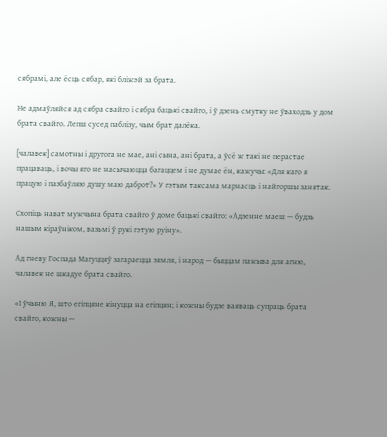сябрамі, але ёсць сябар, які бліжэй за брата.

Не адмаўляйся ад сябра свайго і сябра бацькі свайго, і ў дзень смутку не ўваходзь у дом брата свайго. Лепш сусед паблізу, чым брат далёка.

[чалавек] самотны і другога не мае, ані сына, ані брата, а ўсё ж такі не перастае працаваць, і вочы яго не насычаюцца багаццем і не думае ён, кажучы: «Для каго я працую і пазбаўляю душу маю даброт?» У гэтым таксама марнасць і найгоршы занятак.

Схопіць нават мужчына брата свайго ў доме бацькі свайго: «Адзенне маеш — будзь нашым кіраўніком, вазьмі ў рукі гэтую руіну».

Ад гневу Госпада Магуццяў загараецца зямля, і народ — быццам пажыва для агню, чалавек не шкадуе брата свайго.

«І ўчыню Я, што егіпцяне кінуцца на егіпцян; і кожны будзе ваяваць супраць брата свайго, кожны —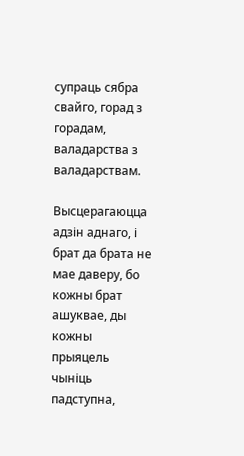супраць сябра свайго, горад з горадам, валадарства з валадарствам.

Высцерагаюцца адзін аднаго, і брат да брата не мае даверу, бо кожны брат ашуквае, ды кожны прыяцель чыніць падступна,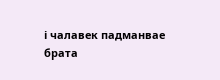і чалавек падманвае брата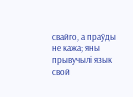свайго, а праўды не кажа; яны прывучылі язык свой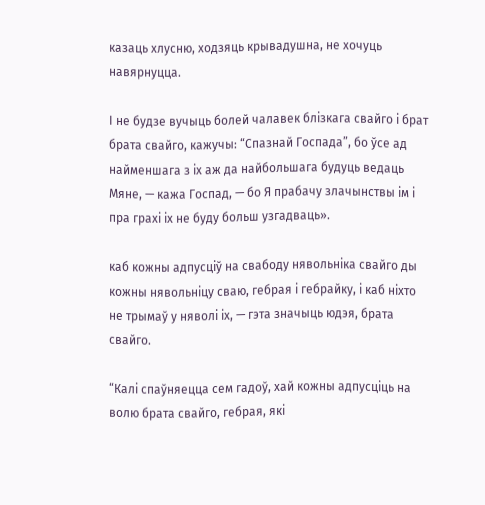казаць хлусню, ходзяць крывадушна, не хочуць навярнуцца.

І не будзе вучыць болей чалавек блізкага свайго і брат брата свайго, кажучы: “Спазнай Госпада”, бо ўсе ад найменшага з іх аж да найбольшага будуць ведаць Мяне, — кажа Госпад, — бо Я прабачу злачынствы ім і пра грахі іх не буду больш узгадваць».

каб кожны адпусціў на свабоду нявольніка свайго ды кожны нявольніцу сваю, гебрая і гебрайку, і каб ніхто не трымаў у няволі іх, — гэта значыць юдэя, брата свайго.

“Калі спаўняецца сем гадоў, хай кожны адпусціць на волю брата свайго, гебрая, які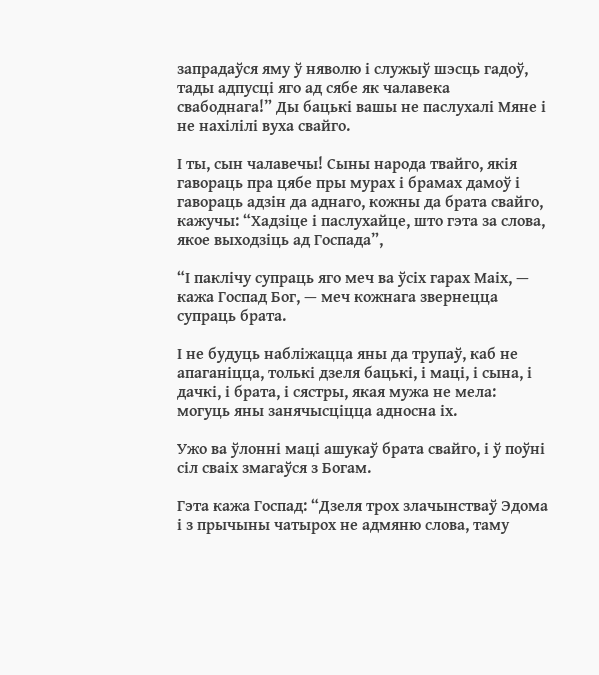запрадаўся яму ў няволю і служыў шэсць гадоў, тады адпусці яго ад сябе як чалавека свабоднага!” Ды бацькі вашы не паслухалі Мяне і не нахілілі вуха свайго.

І ты, сын чалавечы! Сыны народа твайго, якія гавораць пра цябе пры мурах і брамах дамоў і гавораць адзін да аднаго, кожны да брата свайго, кажучы: “Хадзіце і паслухайце, што гэта за слова, якое выходзіць ад Госпада”,

“І паклічу супраць яго меч ва ўсіх гарах Маіх, — кажа Госпад Бог, — меч кожнага звернецца супраць брата.

І не будуць набліжацца яны да трупаў, каб не апаганіцца, толькі дзеля бацькі, і маці, і сына, і дачкі, і брата, і сястры, якая мужа не мела: могуць яны занячысціцца адносна іх.

Ужо ва ўлонні маці ашукаў брата свайго, і ў поўні сіл сваіх змагаўся з Богам.

Гэта кажа Госпад: “Дзеля трох злачынстваў Эдома і з прычыны чатырох не адмяню слова, таму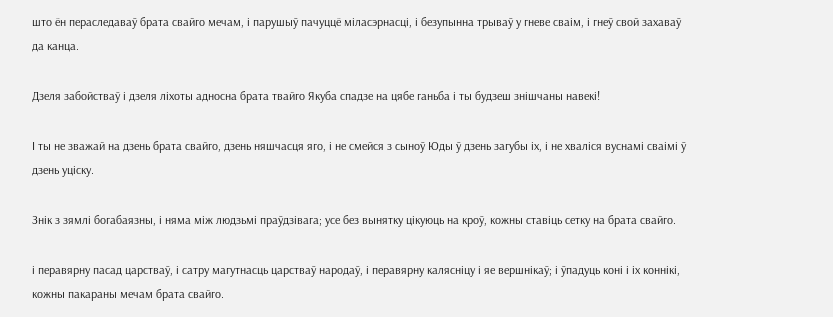што ён пераследаваў брата свайго мечам, і парушыў пачуццё міласэрнасці, і безупынна трываў у гневе сваім, і гнеў свой захаваў да канца.

Дзеля забойстваў і дзеля ліхоты адносна брата твайго Якуба спадзе на цябе ганьба і ты будзеш знішчаны навекі!

І ты не зважай на дзень брата свайго, дзень няшчасця яго, і не смейся з сыноў Юды ў дзень загубы іх, і не хваліся вуснамі сваімі ў дзень уціску.

Знік з зямлі богабаязны, і няма між людзьмі праўдзівага; усе без вынятку цікуюць на кроў, кожны ставіць сетку на брата свайго.

і перавярну пасад царстваў, і сатру магутнасць царстваў народаў, і перавярну калясніцу і яе вершнікаў; і ўпадуць коні і іх коннікі, кожны пакараны мечам брата свайго.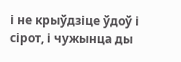і не крыўдзіце ўдоў і сірот, і чужынца ды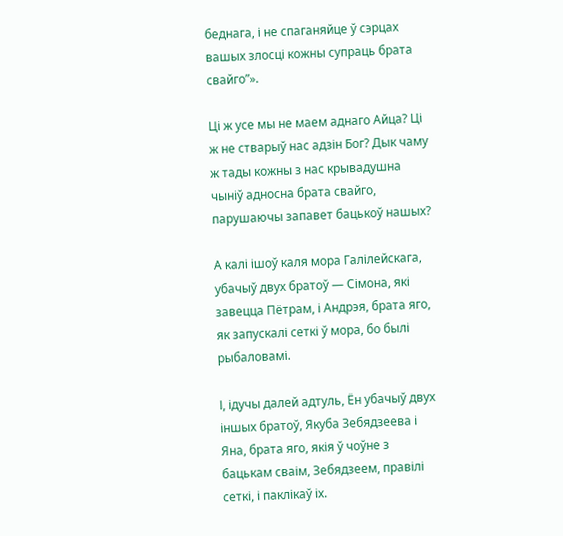беднага, і не спаганяйце ў сэрцах вашых злосці кожны супраць брата свайго”».

Ці ж усе мы не маем аднаго Айца? Ці ж не стварыў нас адзін Бог? Дык чаму ж тады кожны з нас крывадушна чыніў адносна брата свайго, парушаючы запавет бацькоў нашых?

А калі ішоў каля мора Галілейскага, убачыў двух братоў — Сімона, які завецца Пётрам, і Андрэя, брата яго, як запускалі сеткі ў мора, бо былі рыбаловамі.

І, ідучы далей адтуль, Ён убачыў двух іншых братоў, Якуба Зебядзеева і Яна, брата яго, якія ў чоўне з бацькам сваім, Зебядзеем, правілі сеткі, і паклікаў іх.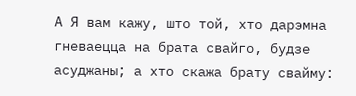А Я вам кажу, што той, хто дарэмна гневаецца на брата свайго, будзе асуджаны; а хто скажа брату свайму: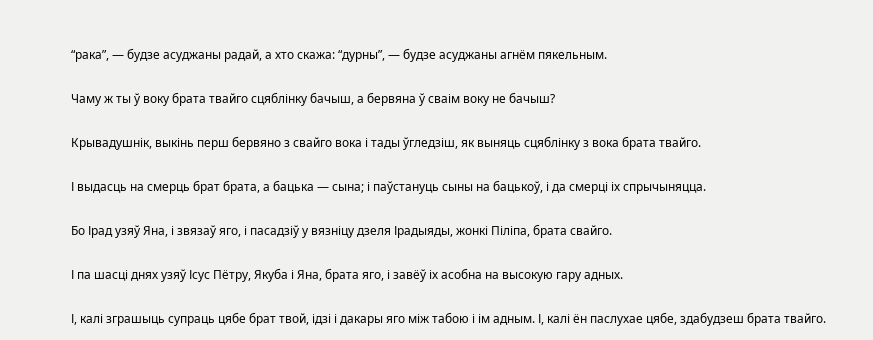“рака”, — будзе асуджаны радай, а хто скажа: “дурны”, — будзе асуджаны агнём пякельным.

Чаму ж ты ў воку брата твайго сцяблінку бачыш, а бервяна ў сваім воку не бачыш?

Крывадушнік, выкінь перш бервяно з свайго вока і тады ўгледзіш, як выняць сцяблінку з вока брата твайго.

І выдасць на смерць брат брата, а бацька — сына; і паўстануць сыны на бацькоў, і да смерці іх спрычыняцца.

Бо Ірад узяў Яна, і звязаў яго, і пасадзіў у вязніцу дзеля Ірадыяды, жонкі Піліпа, брата свайго.

І па шасці днях узяў Ісус Пётру, Якуба і Яна, брата яго, і завёў іх асобна на высокую гару адных.

І, калі зграшыць супраць цябе брат твой, ідзі і дакары яго між табою і ім адным. І, калі ён паслухае цябе, здабудзеш брата твайго.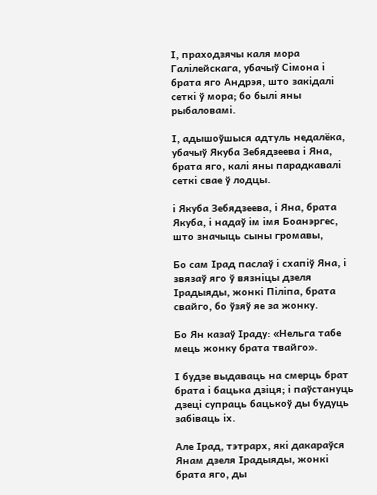І, праходзячы каля мора Галілейскага, убачыў Сімона і брата яго Андрэя, што закідалі сеткі ў мора; бо былі яны рыбаловамі.

І, адышоўшыся адтуль недалёка, убачыў Якуба Зебядзеева і Яна, брата яго, калі яны парадкавалі сеткі свае ў лодцы.

і Якуба Зебядзеева, і Яна, брата Якуба, і надаў ім імя Боанэргес, што значыць сыны громавы,

Бо сам Ірад паслаў і схапіў Яна, і звязаў яго ў вязніцы дзеля Ірадыяды, жонкі Піліпа, брата свайго, бо ўзяў яе за жонку.

Бо Ян казаў Іраду: «Нельга табе мець жонку брата твайго».

І будзе выдаваць на смерць брат брата і бацька дзіця; і паўстануць дзеці супраць бацькоў ды будуць забіваць іх.

Але Ірад, тэтрарх, які дакараўся Янам дзеля Ірадыяды, жонкі брата яго, ды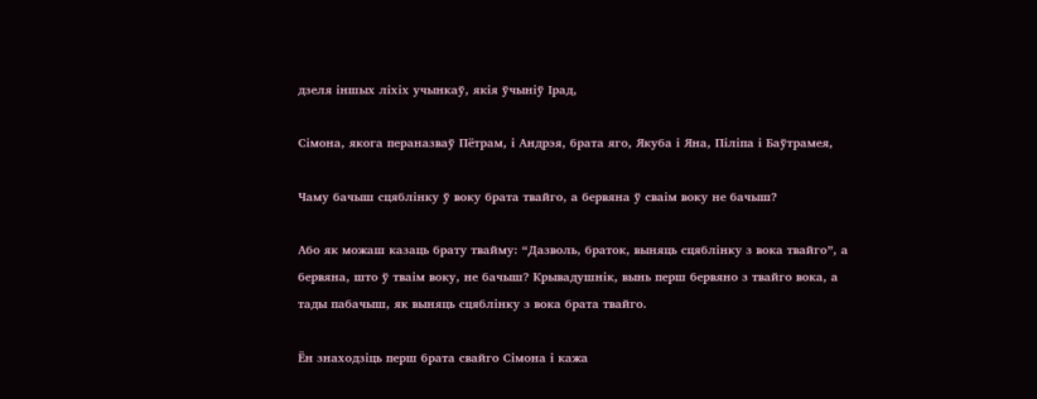дзеля іншых ліхіх учынкаў, якія ўчыніў Ірад,

Сімона, якога пераназваў Пётрам, і Андрэя, брата яго, Якуба і Яна, Піліпа і Баўтрамея,

Чаму бачыш сцяблінку ў воку брата твайго, а бервяна ў сваім воку не бачыш?

Або як можаш казаць брату твайму: “Дазволь, браток, выняць сцяблінку з вока твайго”, а бервяна, што ў тваім воку, не бачыш? Крывадушнік, вынь перш бервяно з твайго вока, а тады пабачыш, як выняць сцяблінку з вока брата твайго.

Ён знаходзіць перш брата свайго Сімона і кажа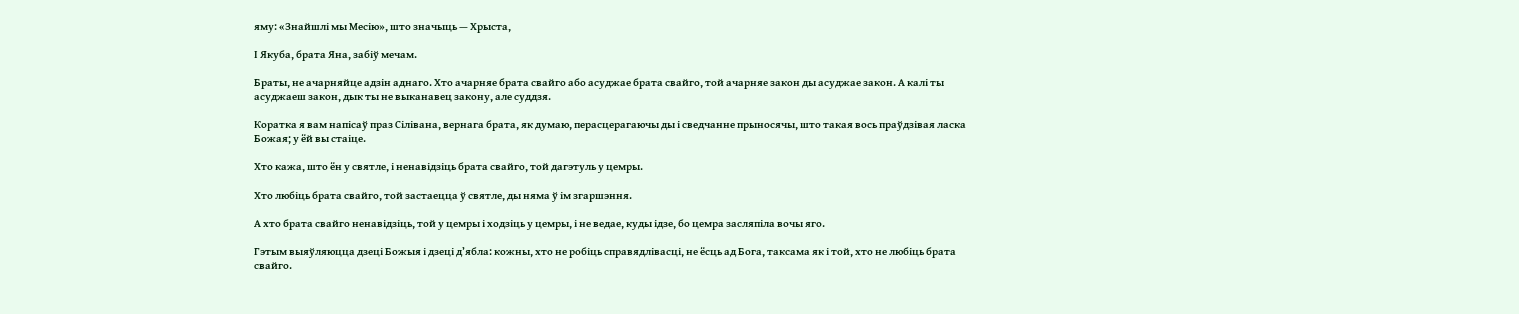яму: «Знайшлі мы Месію», што значыць — Хрыста,

І Якуба, брата Яна, забіў мечам.

Браты, не ачарняйце адзін аднаго. Хто ачарняе брата свайго або асуджае брата свайго, той ачарняе закон ды асуджае закон. А калі ты асуджаеш закон, дык ты не выканавец закону, але суддзя.

Коратка я вам напісаў праз Сілівана, вернага брата, як думаю, перасцерагаючы ды і сведчанне прыносячы, што такая вось праўдзівая ласка Божая; у ёй вы стаіце.

Хто кажа, што ён у святле, і ненавідзіць брата свайго, той дагэтуль у цемры.

Хто любіць брата свайго, той застаецца ў святле, ды няма ў ім згаршэння.

А хто брата свайго ненавідзіць, той у цемры і ходзіць у цемры, і не ведае, куды ідзе, бо цемра засляпіла вочы яго.

Гэтым выяўляюцца дзеці Божыя і дзеці д’ябла: кожны, хто не робіць справядлівасці, не ёсць ад Бога, таксама як і той, хто не любіць брата свайго.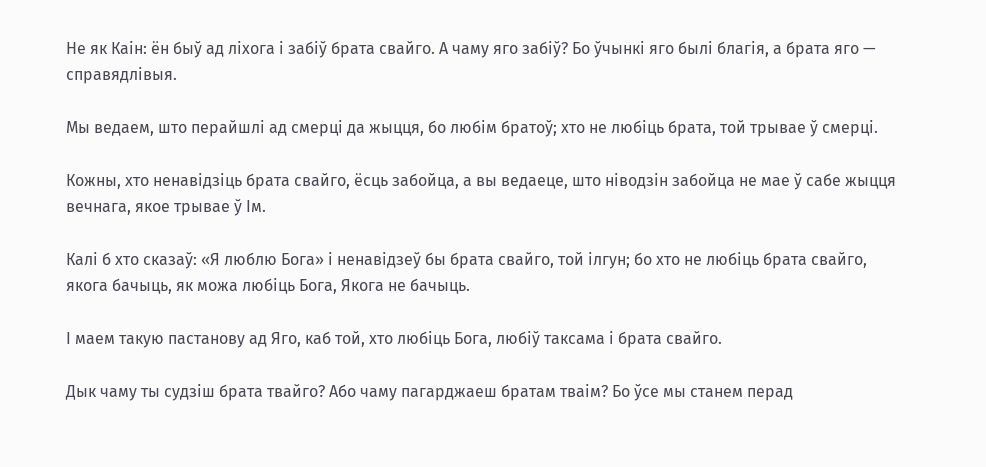Не як Каін: ён быў ад ліхога і забіў брата свайго. А чаму яго забіў? Бо ўчынкі яго былі благія, а брата яго — справядлівыя.

Мы ведаем, што перайшлі ад смерці да жыцця, бо любім братоў; хто не любіць брата, той трывае ў смерці.

Кожны, хто ненавідзіць брата свайго, ёсць забойца, а вы ведаеце, што ніводзін забойца не мае ў сабе жыцця вечнага, якое трывае ў Ім.

Калі б хто сказаў: «Я люблю Бога» і ненавідзеў бы брата свайго, той ілгун; бо хто не любіць брата свайго, якога бачыць, як можа любіць Бога, Якога не бачыць.

І маем такую пастанову ад Яго, каб той, хто любіць Бога, любіў таксама і брата свайго.

Дык чаму ты судзіш брата твайго? Або чаму пагарджаеш братам тваім? Бо ўсе мы станем перад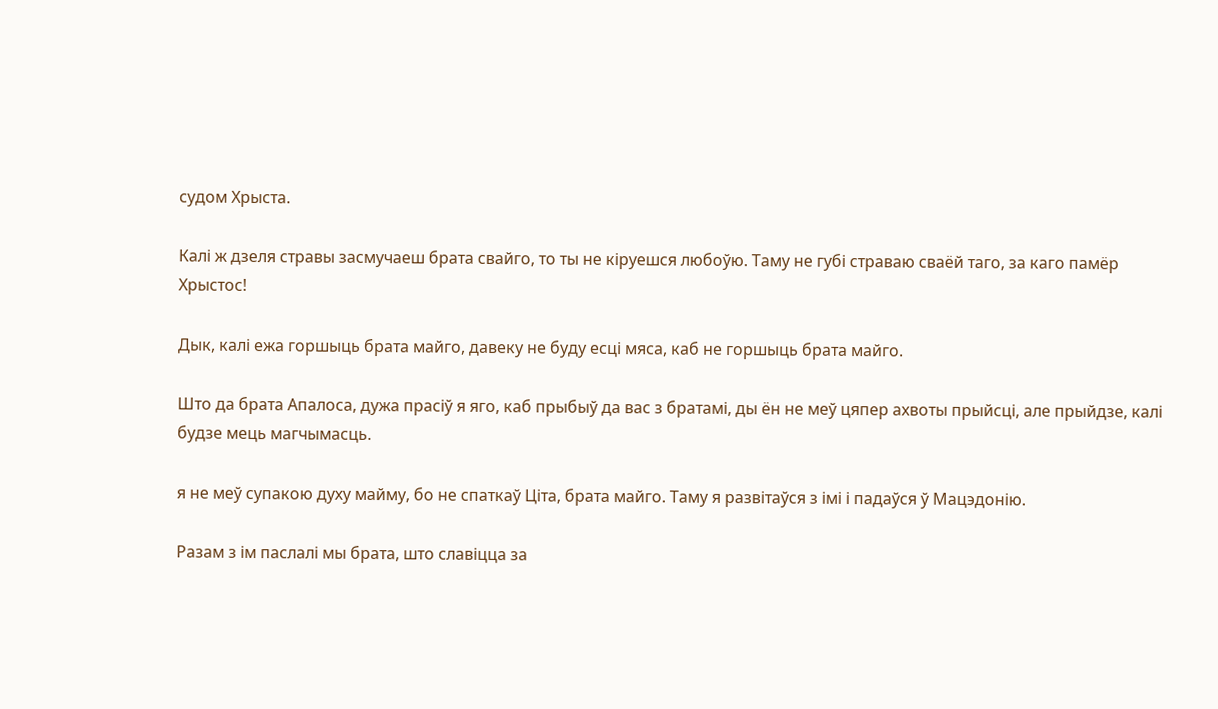судом Хрыста.

Калі ж дзеля стравы засмучаеш брата свайго, то ты не кіруешся любоўю. Таму не губі страваю сваёй таго, за каго памёр Хрыстос!

Дык, калі ежа горшыць брата майго, давеку не буду есці мяса, каб не горшыць брата майго.

Што да брата Апалоса, дужа прасіў я яго, каб прыбыў да вас з братамі, ды ён не меў цяпер ахвоты прыйсці, але прыйдзе, калі будзе мець магчымасць.

я не меў супакою духу майму, бо не спаткаў Ціта, брата майго. Таму я развітаўся з імі і падаўся ў Мацэдонію.

Разам з ім паслалі мы брата, што славіцца за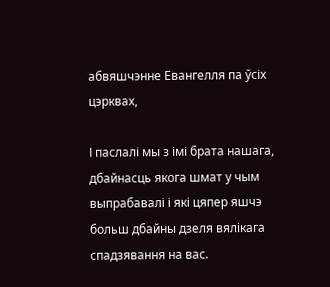абвяшчэнне Евангелля па ўсіх цэрквах,

І паслалі мы з імі брата нашага, дбайнасць якога шмат у чым выпрабавалі і які цяпер яшчэ больш дбайны дзеля вялікага спадзявання на вас.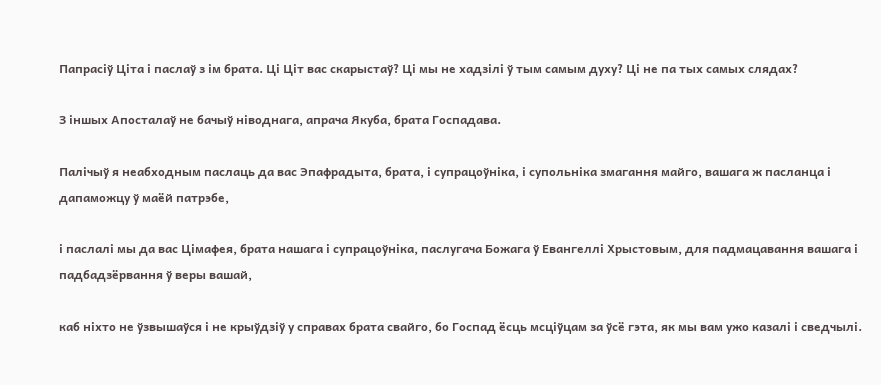Папрасіў Ціта і паслаў з ім брата. Ці Ціт вас скарыстаў? Ці мы не хадзілі ў тым самым духу? Ці не па тых самых слядах?

З іншых Апосталаў не бачыў ніводнага, апрача Якуба, брата Госпадава.

Палічыў я неабходным паслаць да вас Эпафрадыта, брата, і супрацоўніка, і супольніка змагання майго, вашага ж пасланца і дапаможцу ў маёй патрэбе,

і паслалі мы да вас Цімафея, брата нашага і супрацоўніка, паслугача Божага ў Евангеллі Хрыстовым, для падмацавання вашага і падбадзёрвання ў веры вашай,

каб ніхто не ўзвышаўся і не крыўдзіў у справах брата свайго, бо Госпад ёсць мсціўцам за ўсё гэта, як мы вам ужо казалі і сведчылі.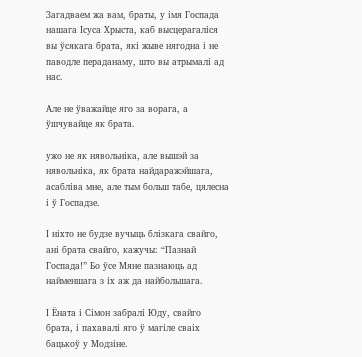Загадваем жа вам, браты, у імя Госпада нашага Ісуса Хрыста, каб высцерагаліся вы ўсякага брата, які жыве нягодна і не паводле пераданаму, што вы атрымалі ад нас.

Але не ўважайце яго за ворага, а ўшчувайце як брата.

ужо не як нявольніка, але вышэй за нявольніка, як брата найдаражэйшага, асабліва мне, але тым больш табе, цялесна і ў Госпадзе.

І ніхто не будзе вучыць блізкага свайго, ані брата свайго, кажучы: “Пазнай Госпада!” Бо ўсе Мяне пазнаюць ад найменшага з іх аж да найбольшага.

І Ёната і Сімон забралі Юду, свайго брата, і пахавалі яго ў магіле сваіх бацькоў у Модзіне.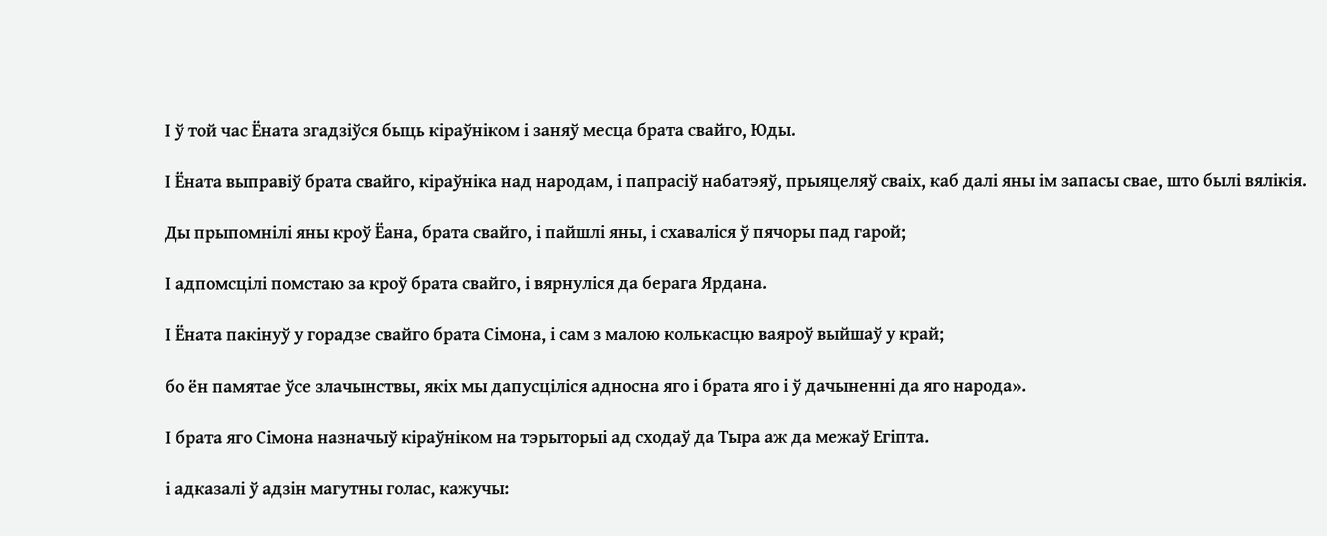І ў той час Ёната згадзіўся быць кіраўніком і заняў месца брата свайго, Юды.

І Ёната выправіў брата свайго, кіраўніка над народам, і папрасіў набатэяў, прыяцеляў сваіх, каб далі яны ім запасы свае, што былі вялікія.

Ды прыпомнілі яны кроў Ёана, брата свайго, і пайшлі яны, і схаваліся ў пячоры пад гарой;

І адпомсцілі помстаю за кроў брата свайго, і вярнуліся да берага Ярдана.

І Ёната пакінуў у горадзе свайго брата Сімона, і сам з малою колькасцю ваяроў выйшаў у край;

бо ён памятае ўсе злачынствы, якіх мы дапусціліся адносна яго і брата яго і ў дачыненні да яго народа».

І брата яго Сімона назначыў кіраўніком на тэрыторыі ад сходаў да Тыра аж да межаў Егіпта.

і адказалі ў адзін магутны голас, кажучы: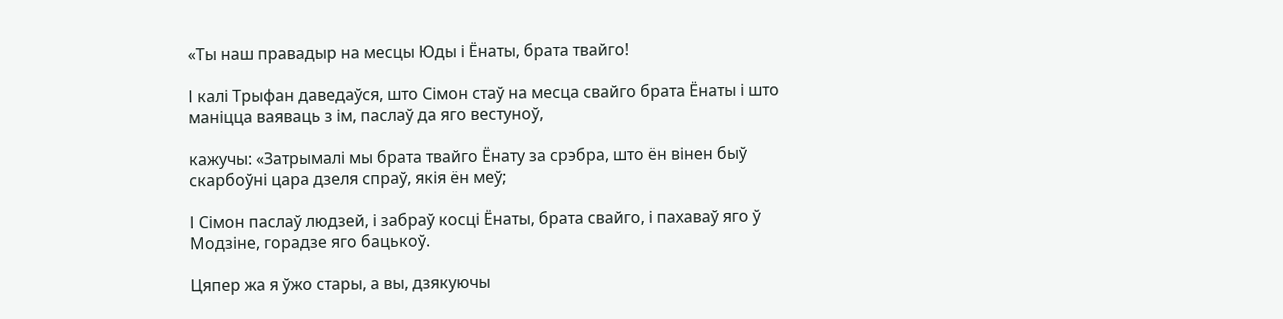«Ты наш правадыр на месцы Юды і Ёнаты, брата твайго!

І калі Трыфан даведаўся, што Сімон стаў на месца свайго брата Ёнаты і што маніцца ваяваць з ім, паслаў да яго вестуноў,

кажучы: «Затрымалі мы брата твайго Ёнату за срэбра, што ён вінен быў скарбоўні цара дзеля спраў, якія ён меў;

І Сімон паслаў людзей, і забраў косці Ёнаты, брата свайго, і пахаваў яго ў Модзіне, горадзе яго бацькоў.

Цяпер жа я ўжо стары, а вы, дзякуючы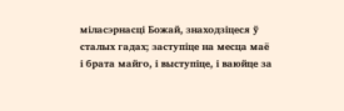міласэрнасці Божай, знаходзіцеся ў сталых гадах; заступіце на месца маё і брата майго, і выступіце, і ваюйце за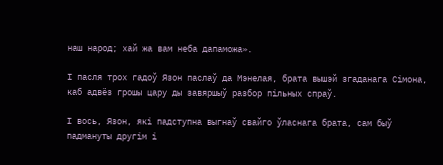наш народ; хай жа вам неба дапаможа».

І пасля трох гадоў Язон паслаў да Мэнелая, брата вышэй згаданага Сімона, каб адвёз грошы цару ды завяршыў разбор пільных спраў.

І вось, Язон, які падступна выгнаў свайго ўласнага брата, сам быў падмануты другім і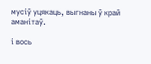мусіў уцякаць, выгнаны ў край аманітаў.

і вось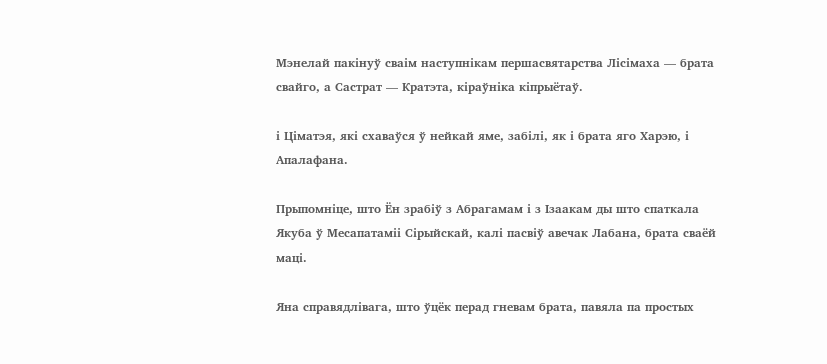Мэнелай пакінуў сваім наступнікам першасвятарства Лісімаха — брата свайго, а Састрат — Кратэта, кіраўніка кіпрыётаў.

і Ціматэя, які схаваўся ў нейкай яме, забілі, як і брата яго Харэю, і Апалафана.

Прыпомніце, што Ён зрабіў з Абрагамам і з Ізаакам ды што спаткала Якуба ў Месапатаміі Сірыйскай, калі пасвіў авечак Лабана, брата сваёй маці.

Яна справядлівага, што ўцёк перад гневам брата, павяла па простых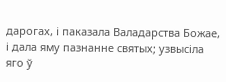дарогах, і паказала Валадарства Божае, і дала яму пазнанне святых; узвысіла яго ў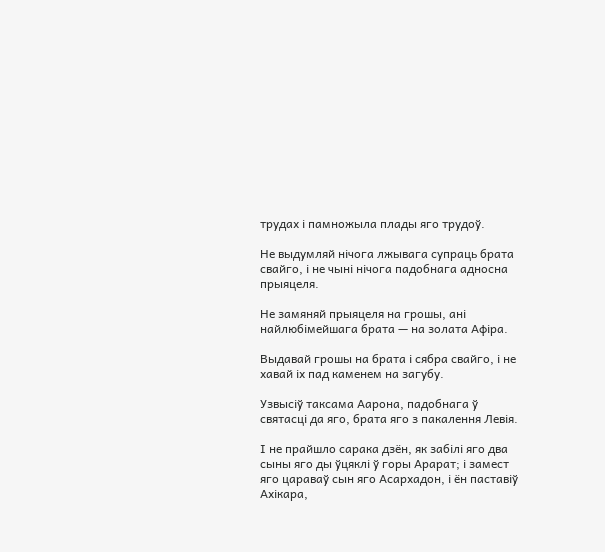трудах і памножыла плады яго трудоў.

Не выдумляй нічога лжывага супраць брата свайго, і не чыні нічога падобнага адносна прыяцеля.

Не замяняй прыяцеля на грошы, ані найлюбімейшага брата — на золата Афіра.

Выдавай грошы на брата і сябра свайго, і не хавай іх пад каменем на загубу.

Узвысіў таксама Аарона, падобнага ў святасці да яго, брата яго з пакалення Левія.

І не прайшло сарака дзён, як забілі яго два сыны яго ды ўцяклі ў горы Арарат; і замест яго цараваў сын яго Асархадон, і ён паставіў Ахікара,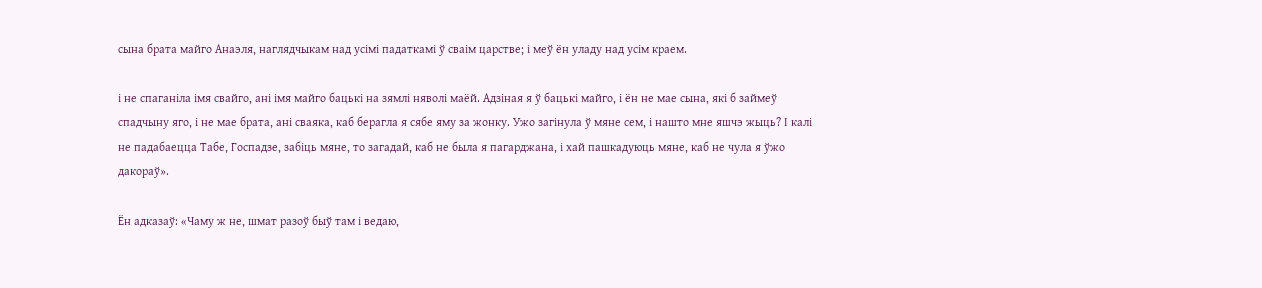сына брата майго Анаэля, наглядчыкам над усімі падаткамі ў сваім царстве; і меў ён уладу над усім краем.

і не спаганіла імя свайго, ані імя майго бацькі на зямлі няволі маёй. Адзіная я ў бацькі майго, і ён не мае сына, які б займеў спадчыну яго, і не мае брата, ані сваяка, каб берагла я сябе яму за жонку. Ужо загінула ў мяне сем, і нашто мне яшчэ жыць? І калі не падабаецца Табе, Госпадзе, забіць мяне, то загадай, каб не была я пагарджана, і хай пашкадуюць мяне, каб не чула я ўжо дакораў».

Ён адказаў: «Чаму ж не, шмат разоў быў там і ведаю,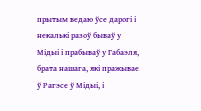прытым ведаю ўсе дарогі і некалькі разоў бываў у Мідыі і прабываў у Габаэля, брата нашага, які пражывае ў Рагэсе ў Мідыі, і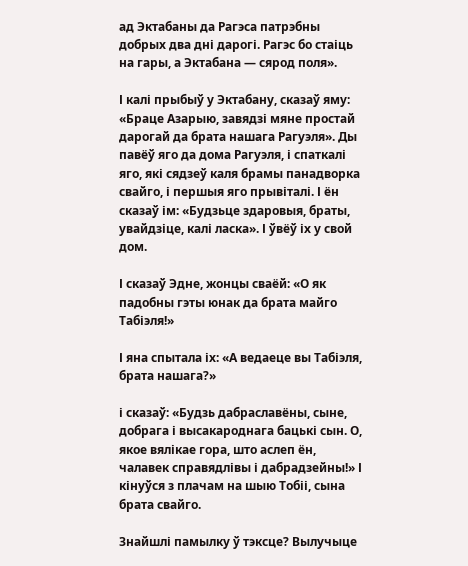ад Эктабаны да Рагэса патрэбны добрых два дні дарогі. Рагэс бо стаіць на гары, а Эктабана — сярод поля».

І калі прыбыў у Эктабану, сказаў яму: «Браце Азарыю, завядзі мяне простай дарогай да брата нашага Рагуэля». Ды павёў яго да дома Рагуэля, і спаткалі яго, які сядзеў каля брамы панадворка свайго, і першыя яго прывіталі. І ён сказаў ім: «Будзьце здаровыя, браты, увайдзіце, калі ласка». І ўвёў іх у свой дом.

І сказаў Эдне, жонцы сваёй: «О як падобны гэты юнак да брата майго Табіэля!»

І яна спытала іх: «А ведаеце вы Табіэля, брата нашага?»

і сказаў: «Будзь дабраславёны, сыне, добрага і высакароднага бацькі сын. О, якое вялікае гора, што аслеп ён, чалавек справядлівы і дабрадзейны!» І кінуўся з плачам на шыю Тобіі, сына брата свайго.

Знайшлі памылку ў тэксце? Вылучыце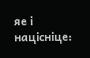яе і націсніце: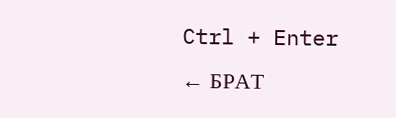Ctrl + Enter
← БРАТ